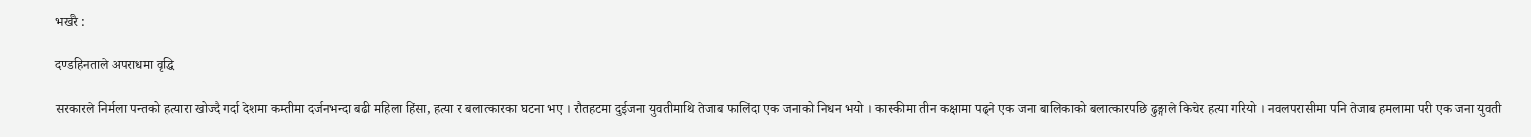भर्खरै :

दण्डहिनताले अपराधमा वृद्धि

सरकारले निर्मला पन्तको हत्यारा खोज्दै गर्दा देशमा कम्तीमा दर्जनभन्दा बढी महिला हिंसा, हत्या र बलात्कारका घटना भए । रौतहटमा दुईजना युवतीमाथि तेजाब फालिंदा एक जनाको निधन भयो । कास्कीमा तीन कक्षामा पढ्ने एक जना बालिकाको बलात्कारपछि ढुङ्गाले किचेर हत्या गरियो । नवलपरासीमा पनि तेजाब हमलामा परी एक जना युवती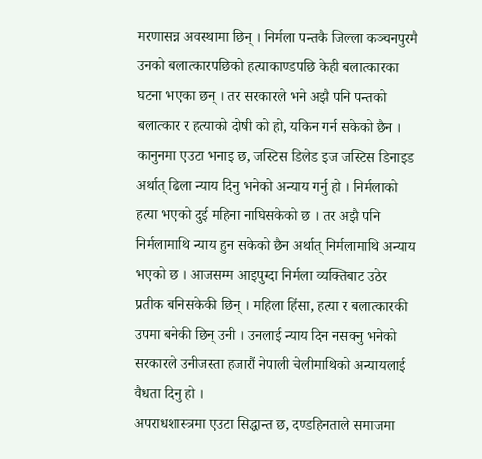मरणासन्न अवस्थामा छिन् । निर्मला पन्तकै जिल्ला कञ्चनपुरमै उनको बलात्कारपछिको हत्याकाण्डपछि केही बलात्कारका घटना भएका छन् । तर सरकारले भने अझै पनि पन्तको बलात्कार र हत्याको दोषी को हो, यकिन गर्न सकेको छैन ।
कानुनमा एउटा भनाइ छ, जस्टिस डिलेड इज जस्टिस डिनाइड अर्थात् ढिला न्याय दिनु भनेको अन्याय गर्नु हो । निर्मलाको हत्या भएको दुई महिना नाघिसकेको छ । तर अझै पनि निर्मलामाथि न्याय हुन सकेको छैन अर्थात् निर्मलामाथि अन्याय भएको छ । आजसम्म आइपुग्दा निर्मला व्यक्तिबाट उठेर प्रतीक बनिसकेकी छिन् । महिला हिंसा, हत्या र बलात्कारकी उपमा बनेकी छिन् उनी । उनलाई न्याय दिन नसक्नु भनेको सरकारले उनीजस्ता हजारौं नेपाली चेलीमाथिको अन्यायलाई वैधता दिनु हो ।
अपराधशास्त्रमा एउटा सिद्धान्त छ, दण्डहिनताले समाजमा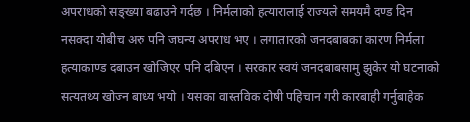अपराधको सङ्ख्या बढाउने गर्दछ । निर्मलाको हत्यारालाई राज्यले समयमै दण्ड दिन नसक्दा योबीच अरु पनि जघन्य अपराध भए । लगातारको जनदबाबका कारण निर्मला हत्याकाण्ड दबाउन खोजिएर पनि दबिएन । सरकार स्वयं जनदबाबसामु झुकेर यो घटनाको सत्यतथ्य खोज्न बाध्य भयो । यसका वास्तविक दोषी पहिचान गरी कारबाही गर्नुबाहेक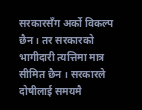सरकारसँग अर्को विकल्प छैन । तर सरकारको भागीदारी त्यत्तिमा मात्र सीमित छैन । सरकारले दोषीलाई समयमै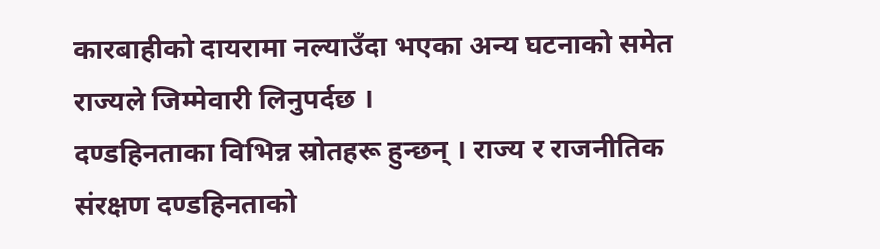कारबाहीको दायरामा नल्याउँदा भएका अन्य घटनाको समेत राज्यले जिम्मेवारी लिनुपर्दछ ।
दण्डहिनताका विभिन्न स्रोतहरू हुन्छन् । राज्य र राजनीतिक संरक्षण दण्डहिनताको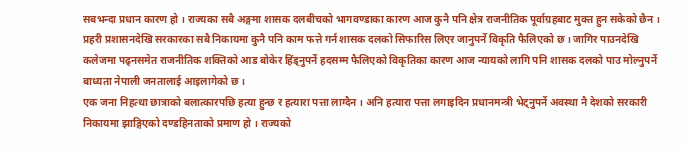सबभन्दा प्रधान कारण हो । राज्यका सबै अङ्गमा शासक दलबीचको भागवण्डाका कारण आज कुनै पनि क्षेत्र राजनीतिक पूर्वाग्रहबाट मुक्त हुन सकेको छैन । प्रहरी प्रशासनदेखि सरकारका सबै निकायमा कुनै पनि काम फत्ते गर्न शासक दलको सिफारिस लिएर जानुपर्ने विकृति फैलिएको छ । जागिर पाउनदेखि कलेजमा पढ्नसमेत राजनीतिक शक्तिको आड बोकेर हिंड्नुपर्ने हदसम्म फैलिएको विकृतिका कारण आज न्यायको लागि पनि शासक दलको पाउ मोल्नुपर्ने बाध्यता नेपाली जनतालाई आइलागेको छ ।
एक जना निहत्था छात्राको बलात्कारपछि हत्या हुन्छ र हत्यारा पत्ता लाग्दैन । अनि हत्यारा पत्ता लगाइदिन प्रधानमन्त्री भेट्नुपर्ने अवस्था नै देशको सरकारी निकायमा झाङ्गिएको दण्डहिनताको प्रमाण हो । राज्यको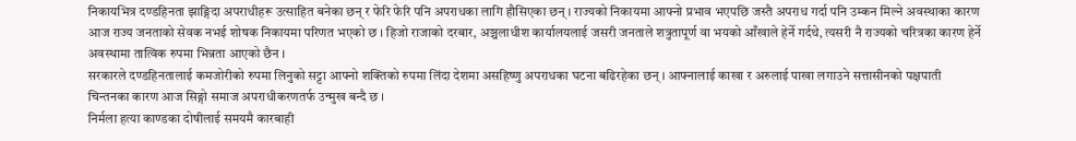निकायभित्र दण्डहिनता झाङ्गिदा अपराधीहरू उत्साहित बनेका छन् र फेरि फेरि पनि अपराधका लागि हौसिएका छन् । राज्यको निकायमा आफ्नो प्रभाव भएपछि जस्तै अपराध गर्दा पनि उम्कन मिल्ने अवस्थाका कारण आज राज्य जनताको सेवक नभई शोषक निकायमा परिणत भएको छ । हिजो राजाको दरबार, अञ्चलाधीश कार्यालयलाई जसरी जनताले शत्रुतापूर्ण वा भयको आँखाले हेर्ने गर्दथे, त्यसरी नै राज्यको चरित्रका कारण हेर्ने अवस्थामा तात्विक रुपमा भिन्नता आएको छैन ।
सरकारले दण्डहिनतालाई कमजोरीको रुपमा लिनुको सट्टा आफ्नो शक्तिको रुपमा लिंदा देशमा असहिष्णु अपराधका घटना बढिरहेका छन् । आफ्नालाई काखा र अरुलाई पाखा लगाउने सत्तासीनको पक्षपाती चिन्तनका कारण आज सिङ्गो समाज अपराधीकरणतर्फ उन्मुख बन्दै छ ।
निर्मला हत्या काण्डका दोषीलाई समयमै कारबाही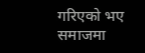गरिएको भए समाजमा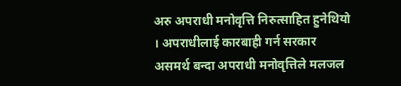अरु अपराधी मनोवृत्ति निरुत्साहित हुनेथियो । अपराधीलाई कारबाही गर्न सरकार असमर्थ बन्दा अपराधी मनोवृत्तिले मलजल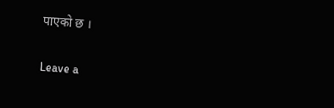पाएको छ ।

Leave a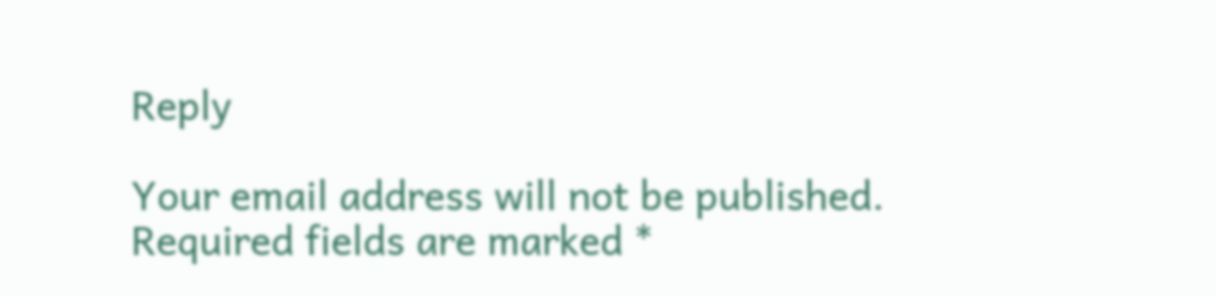Reply

Your email address will not be published. Required fields are marked *